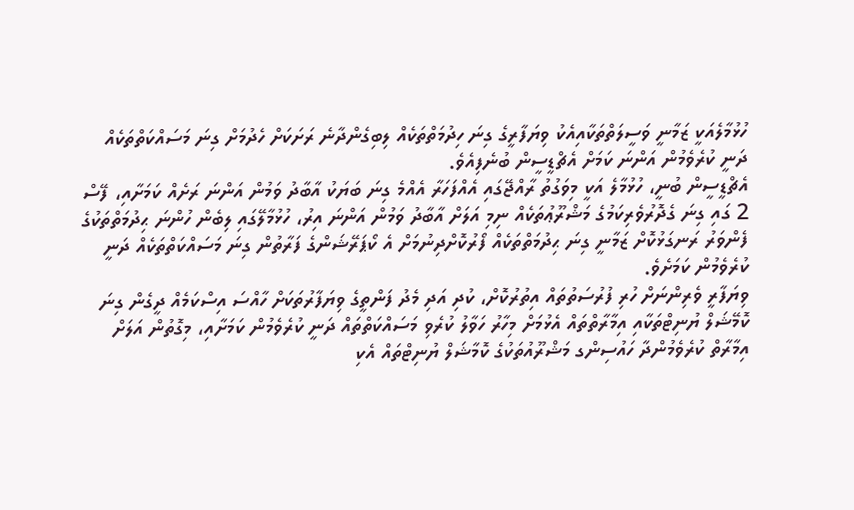ހުޅުމާލެއަކީ ޒަމާނީ ވަސީލަތްތަކާއިއެކު ވިޔަފާރީގެ ގިނަ ހިދުމަތްތަކެއް ލިބިގެންދާނެ ރަށަކަށް ހެދުމަށް ގިނަ މަސައްކަތްތަކެއް ދަނީ ކުރެވެމުން އަންނަ ކަމަށް އެޗްޑީސީން ބުނެފިއެވެ.
އެޗްޑީސީން ބުނީ، ހުޅުމާލެ އަކީ މިވަގުތު ރާއްޖޭގައި އެއްފަހަރާ އެއްމެ ގިނަ ބަޔަކު އާބާދު ވަމުން އަންނަ ރަށެއް ކަމަށާއި، ފޭސް 2 ގައި ގިނަ ގެދޮރުވެރިކަމުގެ މަޝްރޫޢުތަކެއް ނިމި އަލަށް އާބާދު ވަމުން އަންނަ އިރު، ހުޅުމާލޭގައި ލިބެން ހުންނަ ޙިދުމަތްތަކުގެ ފެންވަރު ރަނގަޅުކޮށް ޒަމާނީ ގިނަ ޙިދުމަތްތަކެއް ފޯރުކޮށްދިނުމަށް އެ ކޯޕަރޭޝަންގެ ފަރާތުން ގިނަ މަސައްކަތްތަކެއް ދަނީ ކުރެވެމުން ކަމަށެވެ.
ވިޔަފާރީ ވެރިންނަށް ހުރި ފުރުސަތުތައް އިތުރުކޮށް، ކުދި އަދި މެދު ފަންތީގެ ވިޔަފާރުތަކަށް ހާއްސަ އިސްކަމެއް ދީގެން ގިނަ ކޮމޭޝަލް ޔުނިޓްތަކާއި އިމާރާތްތައް އެޅުމަށް މިހާރު ހަވާލު ކުރެވި މަސައްކަތްތައް ދަނީ ކުރެވެމުން ކަމަށާއި، މިގޮތުން އަލަށް އިމާރާތް ކުރެވެމުންދާ ހައުސިންގ މަޝްރޫއުތަކުގެ ކޮމާޝަލް ޔުނިޓްތައް އެކި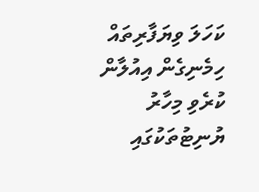ކަހަލަ ވިޔަފާރިތައް ހިމެނިގެން އިއުލާން ކުރެވި މިހާރު ޔުނިޓުތަކުގައި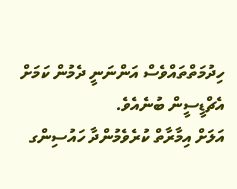ހިދުމަތްތައްވެސް އަންނަނީ ދެމުން ކަމަށް އެޗްޑީސީން ބުނެއެވެ.
އަލަށް އިމާރާތް ކުރެވެމުންދާ ހައުސިންގ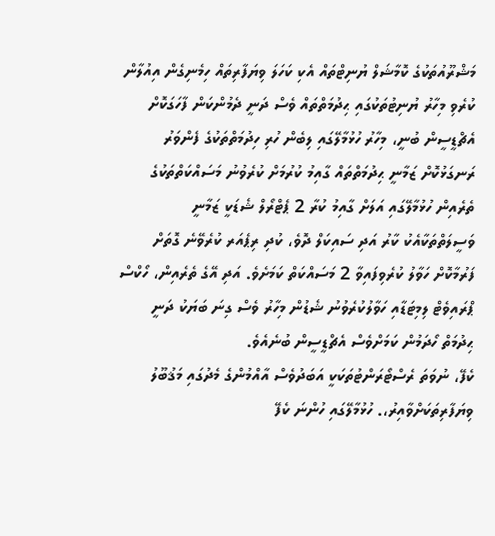މަޝްރޫއުތަކުގެ ކޮމާޝަލް ޔުނިޓްތައް އެކި ކަހަލަ ވިޔަފާރިތައް ހިމެނިގެން އިއުލާން ކުރެވި މިހާރު ޔުނިޓުތަކުގައި ޙިދުމަތްތައް ވެސް ދަނީ ދެމުންކަން ފާހަގަކޮށް އެޗްޑީސީން ބުނީ، މިހާރު ހުޅުމާލޭގައި ލިބެން ހުރި ހިދުމަތްތަކުގެ ފެންވަރު ރަނގަޅުކޮށް ޒަމާނީ ޙިދުމަތްތައް ގާއިމު ކުރުމަށް ކުރެވުނު މަސައްކަތްތަކުގެ ތެރެއިން ހުޅުމާލޭގައި އަލަށް ގާއިމު ކުރާ 2 ޕެޓްރޯލް ޝެޑަކީ ޒަމާނީ ވަސީލަތްތަކާއެކު ކާރު އަދި ސައިކަލް ދޮވެ، ކުދި ރިޕެއަރ ކުރެވޭނެ ގޮތަށް ފަރުމާކޮށް ހަވާލު ކުރެވިފައިވާ 2 މަސައްކަތް ކަމަށެވެ. އަދި އޭގެ ތެރެއިން، ހޯކްސް ޕްރައިވެޓް ލިމިޓަޑާއި ހަވާލުކުރެވުނު ޝެޑުން މިހާރު ވެސް ގިނަ ބަޔަކު ދަނީ ޙިދުމަތް ހޯދަމުން ކަމަށްވެސް އެޗްޑީސީން ބުނެއެވެ.
ކެފޭ، ނުވަތަ ރެސްޓޯރަންޓުތަކަކީ އަބަދުވެސް އާއްމުންގެ މެދުގައި މަޤުބޫލު ވިޔަފާރިތަކަށްވާއިރު،. ހުޅުމާލޭގައި ހުންނަ ކެފޭ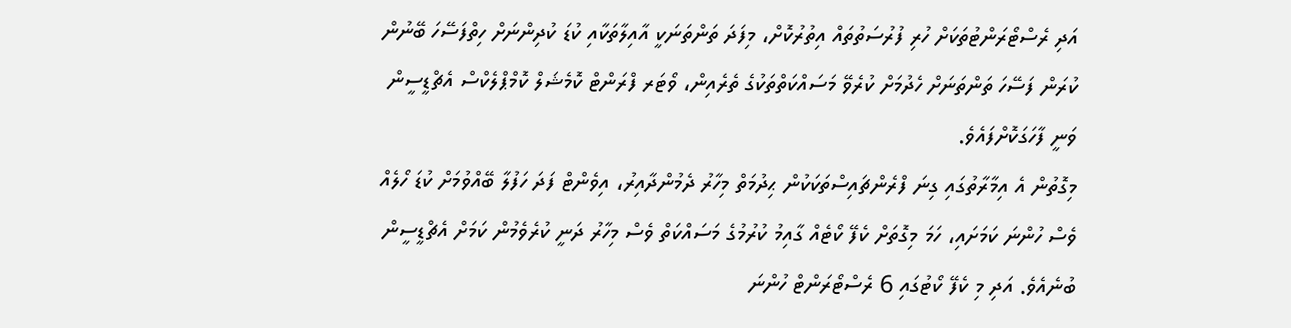އަދި ރެސްޓޯރަންޓުތަކަށް ހުރި ފުރުސަތުތައް އިތުރުކޮށް، މިފަދަ ތަންތަނަކީ އާއިލާތަކާއި ކުޑަ ކުދިންނަށް ހިތްފަސޭހަ ބޭނުން ކުރަން ފަސޭހަ ތަންތަނަށް ހެދުމަށް ކުރެވޭ މަސައްކަތްތަކުގެ ތެރެއިން، ވޯޓަރ ފްރަންޓް ކޮމެޝަލް ކޮމްޕްލެކްސް އެޗްޑީސީން ވަނީ ފާހަގަކޮށްފައެވެ.
މިގޮތުން އެ އިމާރާތުގައި ގިނަ ފްރެންޗައިސްތަކަކުން ޙިދުމަތް މިހާރު ދެމުންދާއިރު، އިވެންޓް ފަދަ ހަފުލާ ބޭއްވުމަށް ކުޑަ ހޯލެއް ވެސް ހުންނަ ކަމަށައި، ހަމަ މިގޮތަށް ކެފޭ ކޯޓެއް ގާއިމު ކުރުމުގެ މަސައްކަތް ވެސް މިހާރު ދަނީ ކުރެވެމުން ކަމަށް އެޗްޑީސީން ބުނެއެވެ. އަދި މި ކެފޭ ކޯޓުގައި 6 ރެސްޓޯރަންޓް ހުންނަ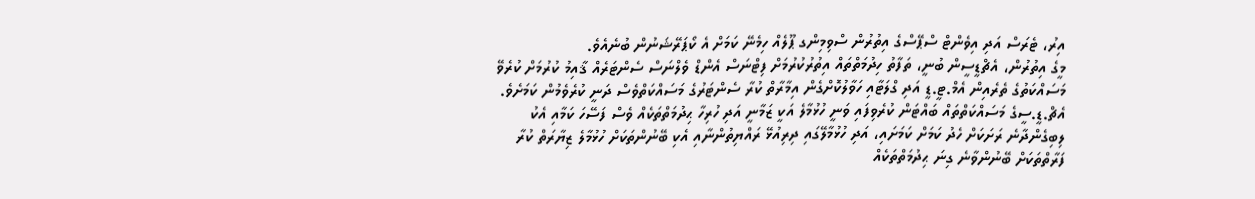އިރު، ޓެރަސް އަދި އިވެންޓް ސްޕޭސްގެ އިތުރުން ސްވިމިންގ ޕޫލެއް ހިމެނޭ ކަމަށް އެ ކޯޕަރޭޝަނުން ބުނެއެވެ.
މީގެ އިތުރުން، އެޗްޑީސީން ބުނީ، ތަފާތު ހިދުމަތްތައް އިތުރުކުރުމަށް ފިޓްނަސް އެންޑް ވެލްނަސް ސެންޓަރެއް ޤާއިމު ކުރުމަށް ކުރެވޭ މަސައްކަތުގެ ތެރެއިން އެމް.ޓީ.ޑީ އަދި ގްލަޓާއި ހަވާލުކޮށްގެން އިމާރާތް ކުރާ ސެންޓަރުގެ މަސައްކަތްވެސް ދަނީ ކުރެވެމުން ކަމަށެވެ.
އެޗް.ޑީ.ސީގެ މަސައްކަތްތައް ބައްޓަން ކުރެވިފައި ވަނީ ހުޅުމާލެ އަކީ ޒަމާނީ އަދި ހުރިހާ ޙިދުމަތްތަކެއް ވެސް ފަސޭހަ ކަމާއި އެކު ލިބިގެންދާނެ ރަށަކަށް ހެދު ކަމަށް ކަމަށައި، އަދި ހުޅުމާލޭގައި ދިރިއުޅޭ ރައްޔިތުންނާއި އެކި ބޭނުންތަކަށް ހުޅުމާލެ ޒިޔާރަތް ކުރާ ފަރާތްތަކަށް ބޭނުންވާނެ ގިނަ ޙިދުމަތްތަކެއް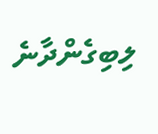ލިބިގެންދާނެ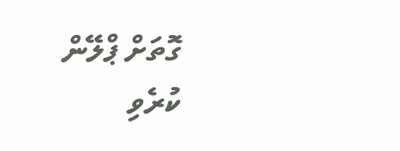ގޮތަށް ޕްލޭން ކުރެވި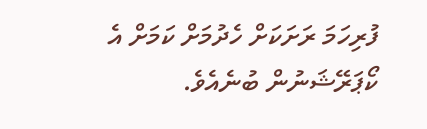ފުރިހަމަ ރަށަކަށް ހެދުމަށް ކަމަށް އެ ކޯޕަރޭޝަނުން ބުނެއެވެ.